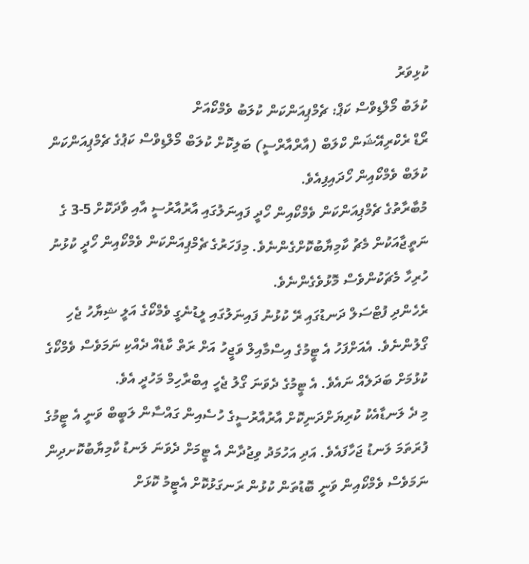ކުޅިވަރު
ކުލަބު މޯލްޑިވްސް ކަޕް: ޗެމްޕިއަންކަން ކުލަބު ވެމްކޯއަށް
ރޯޑް ރެކްރިއޭޝަން ކްލަބް (އާރްއާރްސީ) ބަލިކޮށް ކުލަބް މޯލްޑިވްސް ކަޕުގެ ޗެމްޕިއަންކަން ކުލަބް ވެމްކޯއިން ހޯދައިފިއެވެ.
މުބާރާތުގެ ޗެމްޕިއަންކަން ވެމްކޯއިން ހޯދީ ފައިނަލުގައި އާރުއާރުސީ އާއި ވާދަކޮށް 5-3 ގެ ނަތީޖާއަކުން މެޗު ކާމިޔާބުކޮށްގެންނެވެ. މިފަހަރުގެ ޗެމްޕިއަންކަން ވެމްކޯއިން ހޯދީ ކުޅުނު ހުރިހާ މެޗަކުންވެސް މޮޅުވެގެންނެވެ.
ރެހެންދި ފުޓްސަލް ދަނޑުގައި ރޭ ކުޅުނު ފައިނަލުގައި ލީޑުނެގީ ވެމްކޯގެ އަލީ ޝިޔާހު ޖެހި ގޯލުންނެވެ. އެއަށްފަހު އެ ޓީމުގެ އިސްމާއިލް ވަޖީހު އަށް ރަތް ކާޑެއް ދެއްކި ނަމަވެސް ވެމްކޯގެ ކުޅުމަށް ބަދަލެއް ނައެވެ. އެ ޓީމުގެ ދެވަނަ ގޯލު ޖެހީ އިބްރާހިމް މަހުދީ އެވެ.
މި ދެ ލަނޑާއެކު ކުރިޔަށްދަނިކޮށް އާރުއާރުސީގެ ހުސެއިން ގައްސާން ލަބީބް ވަނީ އެ ޓީމުގެ ފުރަތަމަ ލަނޑު ޖަހާފައެވެ. އަދި އަހުމަދު ވިޖުދާން އެ ޓީމަށް ދެވަނަ ލަނޑު ކާމިޔާބުކޮށދިން ނަމަވެސް ވެމްކޯއިން ވަނީ ބޮޑުތަން ކުޅުން ރަނގަޅުކޮށް އެޓީމު ކޮޅަށް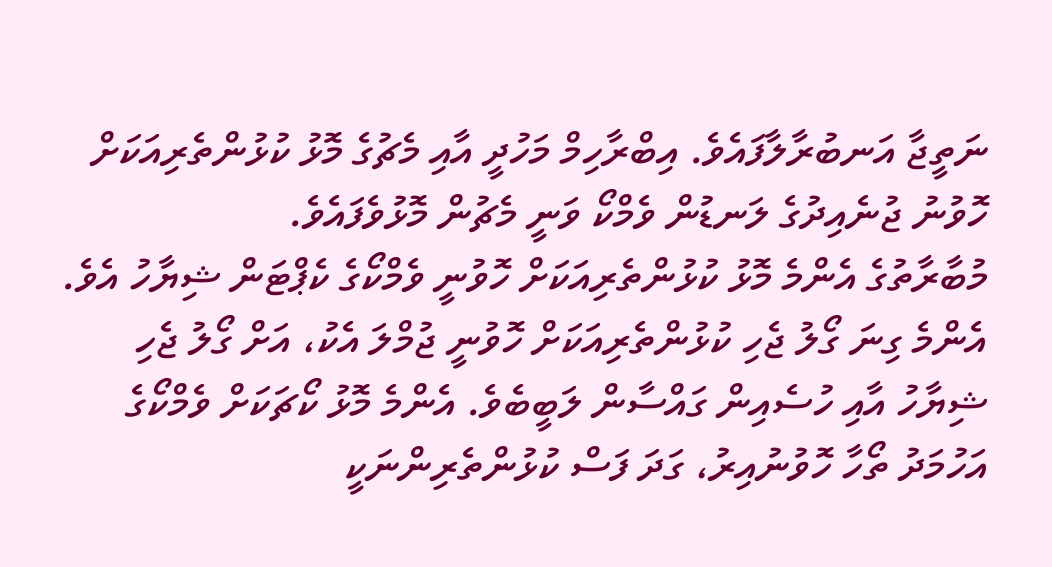ނަތީޖާ އަނބުރާލާފައެވެ. އިބްރާހިމް މަހުދީ އާއި މެޗުގެ މޮޅު ކުޅުންތެރިއަކަށް ހޮވުނު ޖުނެއިދުގެ ލަނޑުން ވެމްކޯ ވަނީ މެޗުން މޮޅުވެފައެވެ.
މުބާރާތުގެ އެންމެ މޮޅު ކުޅުންތެރިއަކަށް ހޮވުނީ ވެމްކޯގެ ކެޕްޓަން ޝިޔާހު އެވެ. އެންމެ ގިނަ ގޯލު ޖެހި ކުޅުންތެރިއަކަށް ހޮވުނީ ޖުމްލަ އެކު، އަށް ގޯލު ޖެހި ޝިޔާހު އާއި ހުސެއިން ގައްސާން ލަބީބެވެ. އެންމެ މޮޅު ކޯޗަކަށް ވެމްކޯގެ އަހުމަދު ތޯހާ ހޮވުނުއިރު، ގަދަ ފަސް ކުޅުންތެރިންނަކީ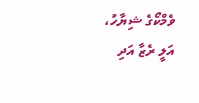ވެމްކޯގެ ޝިޔާހު، އަލީ ރެޒާ އަދި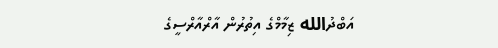އަބްދުالله ޒިމާމްގެ އިތުރުން އާރްއާރްސީގެ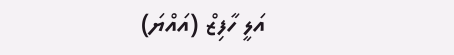އަލީ ހާފިޒް (އައްޔަ)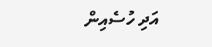އަދި ހުސެއިން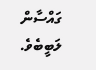ގައްސާން ލަބީބެވެ.